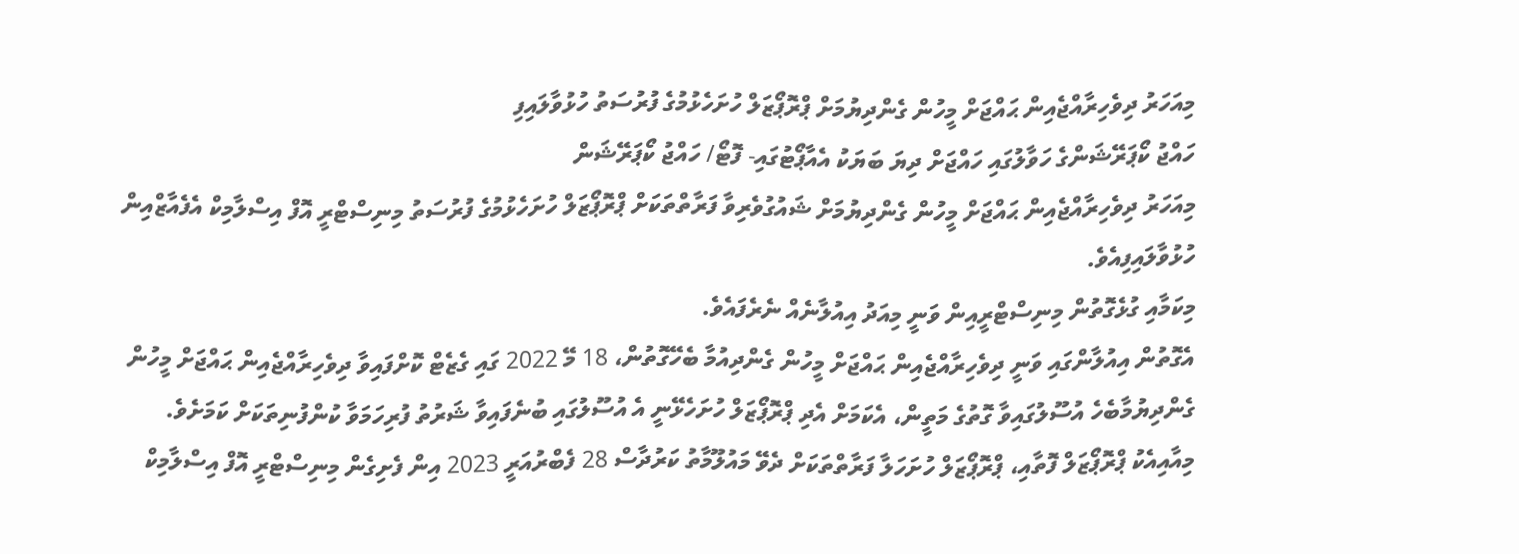މިއަހަރު ދިވެހިރާއްޖެއިން ޙައްޖަށް މީހުން ގެންދިޔުމަށް ޕްރޮޕޯޒަލް ހުށަހެޅުމުގެ ފުރުސަތު ހުޅުވާލައިފި
ހައްޖު ކޯޕަރޭޝަންގެ ހަވާލުގައި ހައްޖަށް ދިޔަ ބަޔަކު އެއާޕޯޓުގައި- ފޮޓޯ/ ހައްޖު ކޯޕަރޭޝަން
މިއަހަރު ދިވެހިރާއްޖެއިން ޙައްޖަށް މީހުން ގެންދިޔުމަށް ޝައުގުވެރިވާ ފަރާތްތަކަށް ޕްރޮޕޯޒަލް ހުށަހެޅުމުގެ ފުރުސަތު މިނިސްޓްރީ އޮފް އިސްލާމިކް އެފެއާޒްއިން ހުޅުވާލައިފިއެވެ.
މިކަމާއި ގުޅެގޮތުން މިނިސްޓްރީއިން ވަނީ މިއަދު އިއުލާނެއް ނެރެފައެވެ.
އެގޮތުން އިއުލާންގައި ވަނީ ދިވެހިރާއްޖެއިން ޙައްޖަށް މީހުން ގެންދިއުމާ ބެހޭގޮތުން، 18 މޭ 2022 ގައި ގެޒެޓް ކޮށްފައިވާ ދިވެހިރާއްޖެއިން ޙައްޖަށް މީހުން ގެންދިޔުމާބެހެ އުސޫލުގައިވާ ގޮތުގެ މަތީން، އެކަމަށް އެދި ޕްރޮޕޯޒަލް ހުށަހެޅޭނީ އެ އުސޫލުގައި ބުނެފައިވާ ޝަރުތު ފުރިހަމަވާ ކުންފުނިތަކަށް ކަމަށެވެ.
މިއާއިއެކު ޕްރޮޕޯޒަލް ފޮތާއި، ޕްރޮޕޯޒަލް ހުށަހަލާ ފަރާތްތަކަށް ދެވޭ މައުލޫމާތު ކަރުދާސް 28 ފެބްރުއަރީ 2023 އިން ފެށިގެން މިނިސްޓްރީ އޮފް އިސްލާމިކް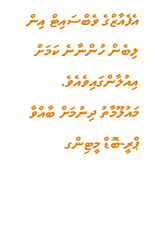އެފެއާޒްގެ ވެބްސައިޓް އިން ލިބެން ހުންނާނެ ކަމަށް އިއުލާންގައިވެއެވެ.
މައުލޫމާތު ދިނުމަށް ބާއްވާ ޕްރީ-ބޮޑް މީޓިންގ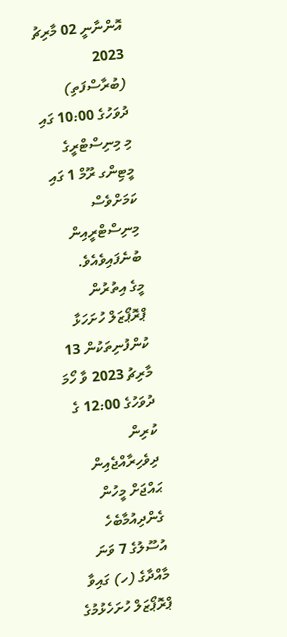އޮންނާނީ 02 މާރިޗު 2023 (ބުރާސްފަތި) ދުވަހުގެ 10:00 ގައި މި މިނިސްޓްރީގެ މީޓިންގ ރޫމް 1 ގައި ކަމަށްވެސް މިނިސްޓްރީއިން ބުނެފައިވެއެވެ.
މީގެ އިތުރުން ޕްރޮޕޯޒަލް ހުށަހަޅާ ކުންފުނިތަކުން 13 މާރިޗު 2023 ވާ ހޯމަ ދުވަހުގެ 12:00 ގެ ކުރިން ދިވެހިރާއްޖެއިން ޙައްޖަށް މީހުން ގެންދިއުމާބެހެ އުސޫލުގެ 7 ވަނަ މާއްދާގެ (ހ) ގައިވާ ޕްރޮޕޯޒަލް ހުށަހެޅުމުގެ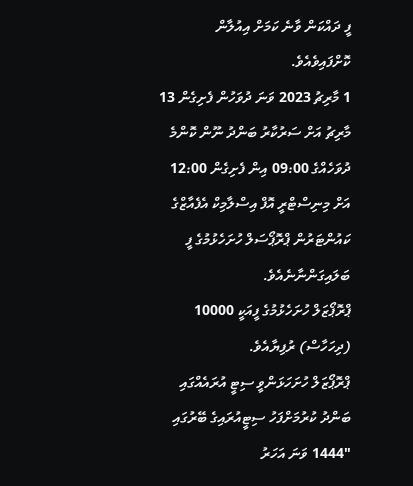ފީ ދައްކަން ވާނެ ކަމަށް އިއުލާން ކޮށްފައިވެއެވެ.
1 މާރިޗު 2023 ވަނަ ދުވަހުން ފެށިގެން 13 މާރިޗު އަށް ސަރުކާރު ބަންދު ނޫން ކޮންމެ ދުވަހެއްގެ 09:00 އިން ފެށިގެން 12:00 އަށް މިނިސްޓްރީ އޮފް އިސްލާމިކް އެފެއާޒްގެ ކައުންޓަރުން ޕްރޮޕޯސަލް ހުށަހެޅުމުގެ ފީ ބަލައިގަންނާނެއެވެ.
ޕްރޮޕޯޒަލް ހުށަހެޅުމުގެ ފީއަކީ 10000 (ދިހަހާސް) ރުފިޔާއެވެ.
ޕްރޮޕޯޒަލް ހުށަހަޅަންވީ ސިޓީ އުރައެއްގައި ބަންދު ކުރުމަށްފަހު ސިޓީއުރައިގެ ބޭރުގައި "1444 ވަނަ އަހަރު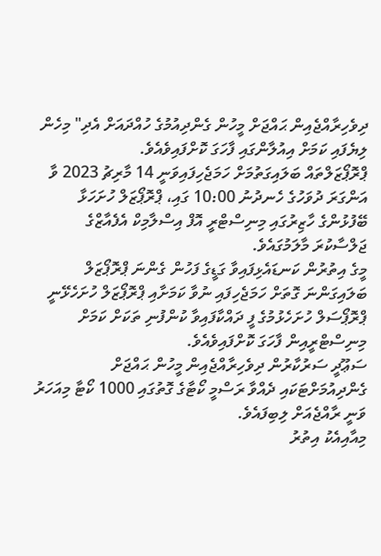ދިވެހިރާއްޖެއިން ޙައްޖަށް މީހުން ގެންދިއުމުގެ ހުއްދައަށް އެދި" މިހެން ލިޔެފައި ކަމަށް އިއުލާންގައި ފާހަގަ ކޮށްފައިވެއެވެ.
ޕްރޮޕޯޒަލްތައް ބަލައިގަތުމަށް ހަމަޖެހިފައިވަނީ 14 މާރިޗު 2023 ވާ އަންގަރަ ދުވަހުގެ ހެނދުނު 10:00 ގައި، ޕްރޮޕޯޒަލް ހުށަހަޅާ ބޭފުޅުންގެ ހާޒިރުގައި މިނިސްޓްރީ އޮފް އިސްލާމިކް އެފެއާޒްގެ ޖަލްސާކުރަ މާލަމުގައެވެ.
މީގެ އިތުރުން ކަނޑައެޅިފައިވާ ގަޑީގެ ފަހުން ގެންނަ ޕްރޮޕޯޒަލް ބަލައިގަންނަ ގޮތަށް ހަމަޖެހިފައި ނުވާ ކަމަށާއި ޕްރޮޕޯޒަލް ހުށަހެޅޭނީ ޕްރޮޕޯސަލް ހުށަހެޅުމުގެ ފީ ދައްކާފައިވާ ކުންފުނި ތަކަށް ކަމަށް މިނިސްޓްރީއިން ފާހަގަ ކޮށްފައިވެއެވެ.
ސަޢޫދީ ސަރުކާރުން ދިވެހިރާއްޖެއިން މީހުން ޙައްޖަށް ގެންދިއުމަށްޓަކައި ދެއްވާ ރަސްމީ ކޯޓާގެ ގޮތުގައި 1000 ކޯޓާ މިއަހަރު ވަނީ ރާއްޖެއަށް ލިބިފައެވެ.
މިއާއިއެކު އިތުރު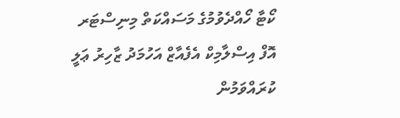ކޯޓާ ހޯއްދެވުމުގެ މަސައްކަތް މިނިސްޓަރ އޮފް އިސްލާމިކް އެފެއާޒް އަހުމަދު ޒާހިރު ޢަލީ ކުރައްވަމުން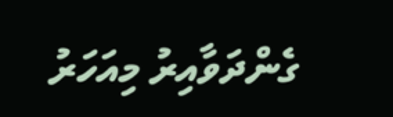ގެންދަވާއިރު މިއަހަރު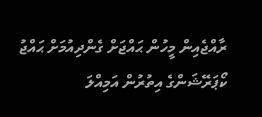ރާއްޖެއިން މީހުން ޙައްޖަށް ގެންދިއުމަށް ޙައްޖު ކޯޕަރޭޝަންގެ އިތުރުން އަމިއްލަ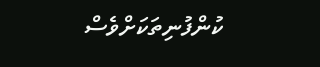ކުންފުނިތަކަށްވެސް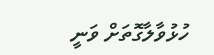ހުޅުވާލާގޮތަށް ވަނީ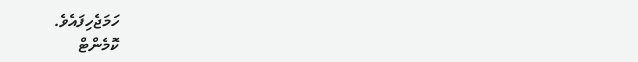ހަމަޖެހިފައެވެ.
ކޮމެންޓް